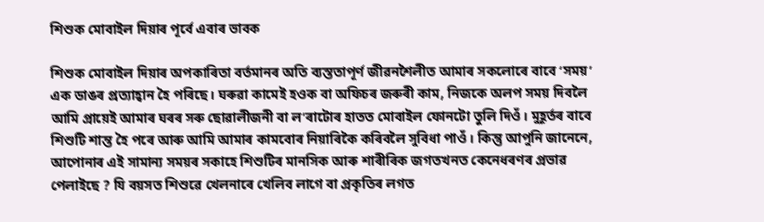শিশুক মোবাইল দিয়াৰ পূৰ্বে এবাৰ ভাবক

শিশুক মোবাইল দিয়াৰ অপকাৰিতা বৰ্তমানৰ অতি ব্যস্ততাপূৰ্ণ জীৱনশৈলীত আমাৰ সকলোৰে বাবে ‘সময়’ এক ডাঙৰ প্ৰত্যাহ্বান হৈ পৰিছে। ঘৰুৱা কামেই হওক বা অফিচৰ জৰুৰী কাম, নিজকে অলপ সময় দিবলৈ আমি প্ৰায়েই আমাৰ ঘৰৰ সৰু ছোৱালীজনী বা ল’ৰাটোৰ হাতত মোবাইল ফোনটো তুলি দিওঁ। মুহূৰ্তৰ বাবে শিশুটি শান্ত হৈ পৰে আৰু আমি আমাৰ কামবোৰ নিয়াৰিকৈ কৰিবলৈ সুবিধা পাওঁ। কিন্তু আপুনি জানেনে, আপোনাৰ এই সামান্য সময়ৰ সকাহে শিশুটিৰ মানসিক আৰু শাৰীৰিক জগতখনত কেনেধৰণৰ প্ৰভাৱ পেলাইছে ? যি বয়সত শিশুৱে খেলনাৰে খেলিব লাগে বা প্ৰকৃতিৰ লগত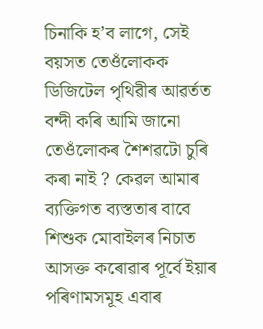চিনাকি হ’ব লাগে, সেই বয়সত তেওঁলোকক ডিজিটেল পৃথিৱীৰ আৱৰ্তত বন্দী কৰি আমি জানো তেওঁলোকৰ শৈশৱটো চুৰি কৰা নাই ? কেৱল আমাৰ ব্যক্তিগত ব্যস্ততাৰ বাবে শিশুক মোবাইলৰ নিচাত আসক্ত কৰোৱাৰ পূৰ্বে ইয়াৰ পৰিণামসমূহ এবাৰ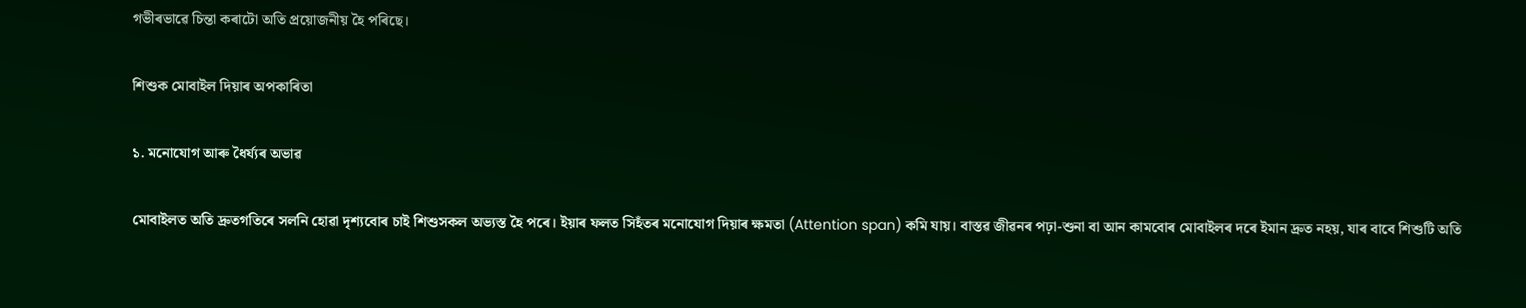গভীৰভাৱে চিন্তা কৰাটো অতি প্ৰয়োজনীয় হৈ পৰিছে।

শিশুক মোবাইল দিয়াৰ অপকাৰিতা

১. মনোযোগ আৰু ধৈৰ্য্যৰ অভাৱ

মোবাইলত অতি দ্ৰুতগতিৰে সলনি হোৱা দৃশ্যবোৰ চাই শিশুসকল অভ্যস্ত হৈ পৰে। ইয়াৰ ফলত সিহঁতৰ মনোযোগ দিয়াৰ ক্ষমতা (Attention span) কমি যায়। বাস্তৱ জীৱনৰ পঢ়া-শুনা বা আন কামবোৰ মোবাইলৰ দৰে ইমান দ্ৰুত নহয়, যাৰ বাবে শিশুটি অতি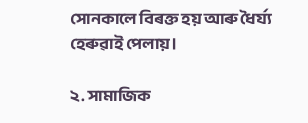সোনকালে বিৰক্ত হয় আৰু ধৈৰ্য্য হেৰুৱাই পেলায়।

২. সামাজিক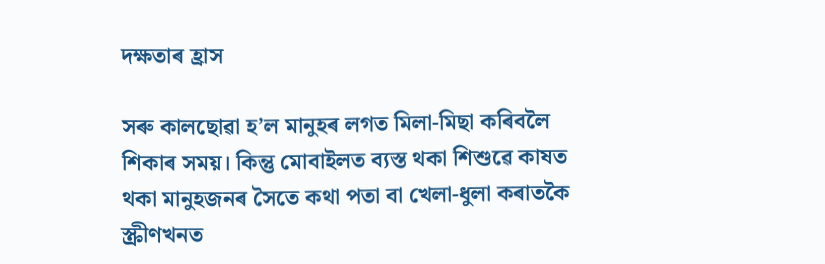দক্ষতাৰ হ্ৰাস

সৰু কালছোৱা হ’ল মানুহৰ লগত মিলা-মিছা কৰিবলৈ শিকাৰ সময়। কিন্তু মোবাইলত ব্যস্ত থকা শিশুৱে কাষত থকা মানুহজনৰ সৈতে কথা পতা বা খেলা-ধুলা কৰাতকৈ স্ক্ৰীণখনত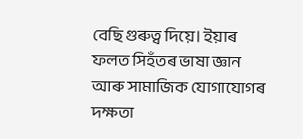বেছি গুৰুত্ব দিয়ে। ইয়াৰ ফলত সিহঁতৰ ভাষা জ্ঞান আৰু সামাজিক যোগাযোগৰ দক্ষতা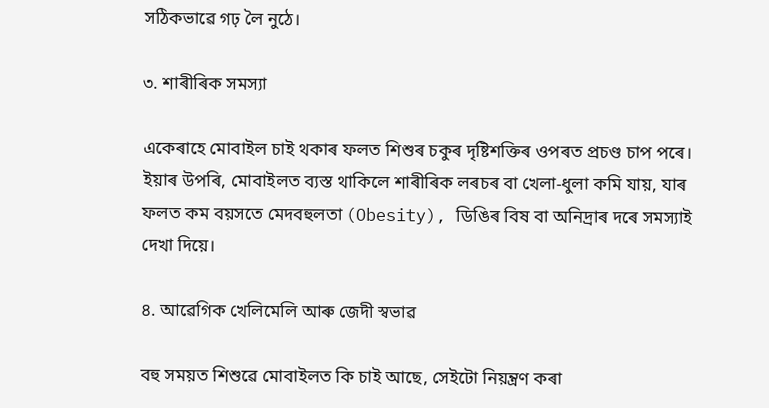সঠিকভাৱে গঢ় লৈ নুঠে।

৩. শাৰীৰিক সমস্যা

একেৰাহে মোবাইল চাই থকাৰ ফলত শিশুৰ চকুৰ দৃষ্টিশক্তিৰ ওপৰত প্ৰচণ্ড চাপ পৰে। ইয়াৰ উপৰি, মোবাইলত ব্যস্ত থাকিলে শাৰীৰিক লৰচৰ বা খেলা-ধুলা কমি যায়, যাৰ ফলত কম বয়সতে মেদবহুলতা (Obesity), ডিঙিৰ বিষ বা অনিদ্ৰাৰ দৰে সমস্যাই দেখা দিয়ে।

৪. আৱেগিক খেলিমেলি আৰু জেদী স্বভাৱ

বহু সময়ত শিশুৱে মোবাইলত কি চাই আছে, সেইটো নিয়ন্ত্ৰণ কৰা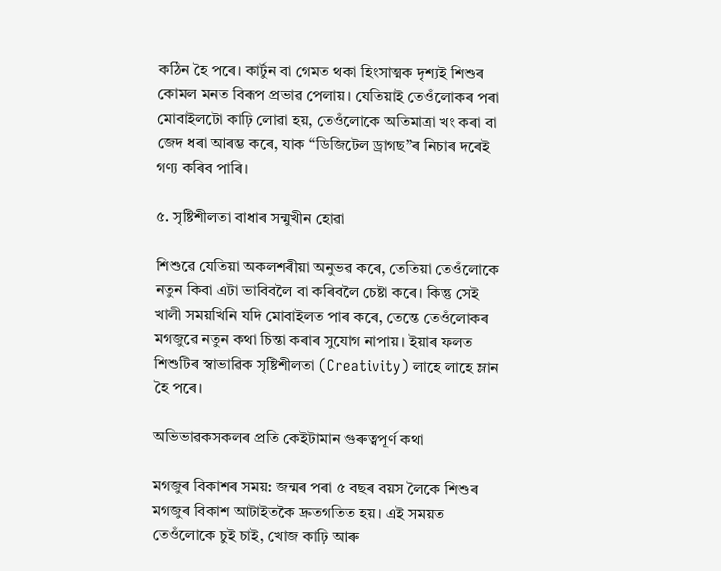কঠিন হৈ পৰে। কাৰ্টুন বা গেমত থকা হিংসাত্মক দৃশ্যই শিশুৰ কোমল মনত বিৰূপ প্ৰভাৱ পেলায়। যেতিয়াই তেওঁলোকৰ পৰা মোবাইলটো কাঢ়ি লোৱা হয়, তেওঁলোকে অতিমাত্ৰা খং কৰা বা জেদ ধৰা আৰম্ভ কৰে, যাক “ডিজিটেল ড্ৰাগছ”ৰ নিচাৰ দৰেই গণ্য কৰিব পাৰি।

৫. সৃষ্টিশীলতা বাধাৰ সন্মুখীন হোৱা

শিশুৱে যেতিয়া অকলশৰীয়া অনুভৱ কৰে, তেতিয়া তেওঁলোকে নতুন কিবা এটা ভাবিবলৈ বা কৰিবলৈ চেষ্টা কৰে। কিন্তু সেই খালী সময়খিনি যদি মোবাইলত পাৰ কৰে, তেন্তে তেওঁলোকৰ মগজুৱে নতুন কথা চিন্তা কৰাৰ সুযোগ নাপায়। ইয়াৰ ফলত শিশুটিৰ স্বাভাৱিক সৃষ্টিশীলতা (Creativity) লাহে লাহে ম্লান হৈ পৰে।

অভিভাৱকসকলৰ প্ৰতি কেইটামান গুৰুত্বপূৰ্ণ কথা

মগজুৰ বিকাশৰ সময়: জন্মৰ পৰা ৫ বছৰ বয়স লৈকে শিশুৰ মগজুৰ বিকাশ আটাইতকৈ দ্ৰুতগতিত হয়। এই সময়ত তেওঁলোকে চুই চাই, খোজ কাঢ়ি আৰু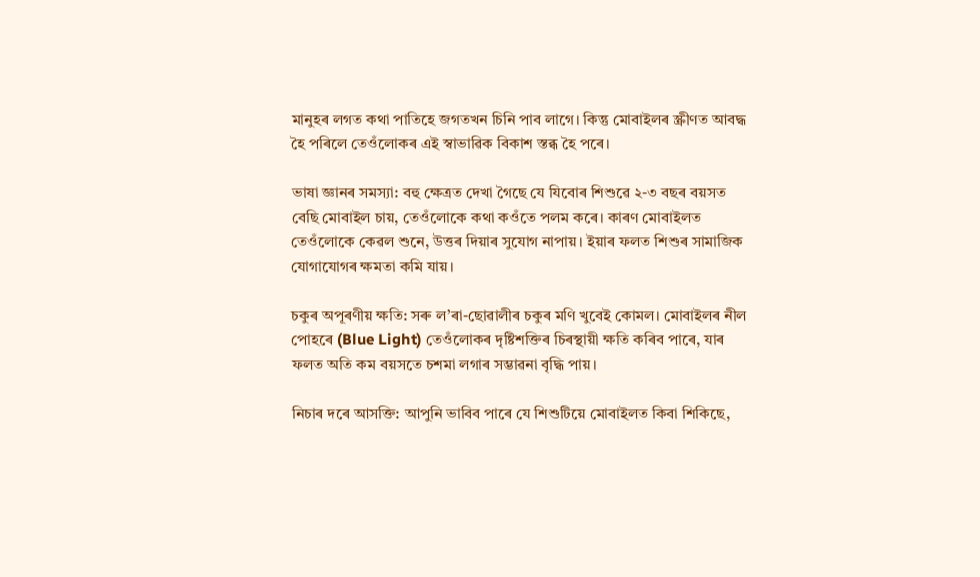মানুহৰ লগত কথা পাতিহে জগতখন চিনি পাব লাগে। কিন্তু মোবাইলৰ স্ক্ৰীণত আবদ্ধ হৈ পৰিলে তেওঁলোকৰ এই স্বাভাৱিক বিকাশ স্তব্ধ হৈ পৰে।

ভাষা জ্ঞানৰ সমস্যা: বহু ক্ষেত্ৰত দেখা গৈছে যে যিবোৰ শিশুৱে ২-৩ বছৰ বয়সত বেছি মোবাইল চায়, তেওঁলোকে কথা কওঁতে পলম কৰে। কাৰণ মোবাইলত তেওঁলোকে কেৱল শুনে, উত্তৰ দিয়াৰ সুযোগ নাপায়। ইয়াৰ ফলত শিশুৰ সামাজিক যোগাযোগৰ ক্ষমতা কমি যায়।

চকুৰ অপূৰণীয় ক্ষতি: সৰু ল’ৰা-ছোৱালীৰ চকুৰ মণি খুবেই কোমল। মোবাইলৰ নীল পোহৰে (Blue Light) তেওঁলোকৰ দৃষ্টিশক্তিৰ চিৰস্থায়ী ক্ষতি কৰিব পাৰে, যাৰ ফলত অতি কম বয়সতে চশমা লগাৰ সম্ভাৱনা বৃদ্ধি পায়।

নিচাৰ দৰে আসক্তি: আপুনি ভাবিব পাৰে যে শিশুটিয়ে মোবাইলত কিবা শিকিছে,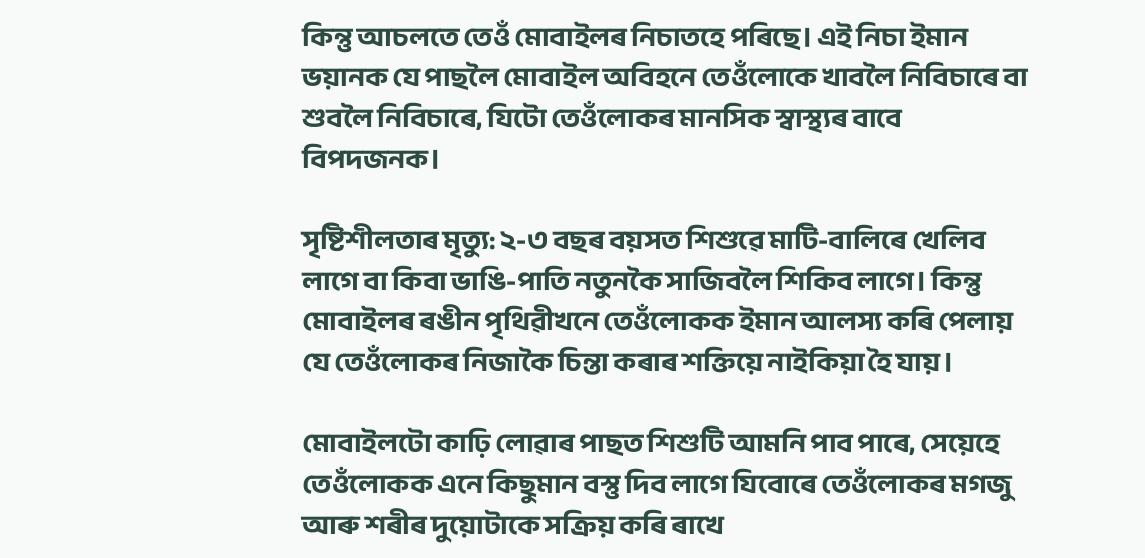কিন্তু আচলতে তেওঁ মোবাইলৰ নিচাতহে পৰিছে। এই নিচা ইমান ভয়ানক যে পাছলৈ মোবাইল অবিহনে তেওঁলোকে খাবলৈ নিবিচাৰে বা শুবলৈ নিবিচাৰে, যিটো তেওঁলোকৰ মানসিক স্বাস্থ্যৰ বাবে বিপদজনক।

সৃষ্টিশীলতাৰ মৃত্যু: ২-৩ বছৰ বয়সত শিশুৱে মাটি-বালিৰে খেলিব লাগে বা কিবা ভাঙি-পাতি নতুনকৈ সাজিবলৈ শিকিব লাগে। কিন্তু মোবাইলৰ ৰঙীন পৃথিৱীখনে তেওঁলোকক ইমান আলস্য কৰি পেলায় যে তেওঁলোকৰ নিজাকৈ চিন্তা কৰাৰ শক্তিয়ে নাইকিয়া হৈ যায়।

মোবাইলটো কাঢ়ি লোৱাৰ পাছত শিশুটি আমনি পাব পাৰে, সেয়েহে তেওঁলোকক এনে কিছুমান বস্তু দিব লাগে যিবোৰে তেওঁলোকৰ মগজু আৰু শৰীৰ দুয়োটাকে সক্ৰিয় কৰি ৰাখে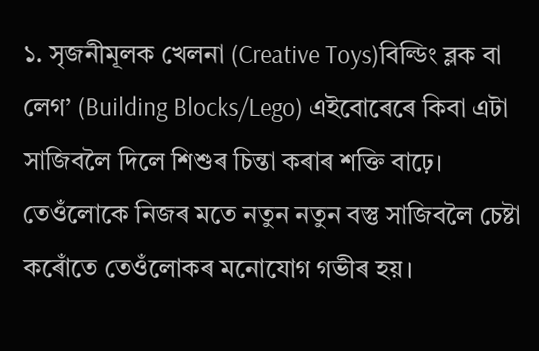১. সৃজনীমূলক খেলনা (Creative Toys)বিল্ডিং ব্লক বা লেগ’ (Building Blocks/Lego) এইবোৰেৰে কিবা এটা সাজিবলৈ দিলে শিশুৰ চিন্তা কৰাৰ শক্তি বাঢ়ে। তেওঁলোকে নিজৰ মতে নতুন নতুন বস্তু সাজিবলৈ চেষ্টা কৰোঁতে তেওঁলোকৰ মনোযোগ গভীৰ হয়।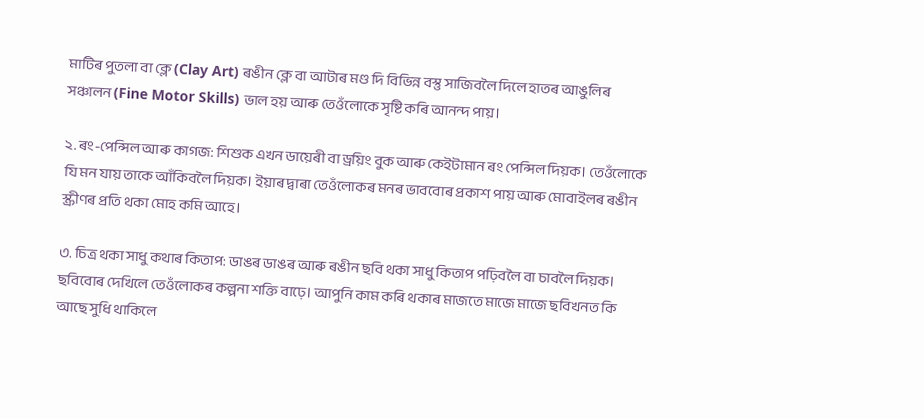মাটিৰ পুতলা বা ক্লে (Clay Art) ৰঙীন ক্লে বা আটাৰ মণ্ড দি বিভিন্ন বস্তু সাজিবলৈ দিলে হাতৰ আঙুলিৰ সঞ্চালন (Fine Motor Skills) ভাল হয় আৰু তেওঁলোকে সৃষ্টি কৰি আনন্দ পায়।

২. ৰং-পেন্সিল আৰু কাগজ: শিশুক এখন ডায়েৰী বা ড্ৰয়িং বুক আৰু কেইটামান ৰং পেন্সিল দিয়ক। তেওঁলোকে যি মন যায় তাকে আঁকিবলৈ দিয়ক। ইয়াৰ দ্বাৰা তেওঁলোকৰ মনৰ ভাববোৰ প্ৰকাশ পায় আৰু মোবাইলৰ ৰঙীন স্ক্ৰীণৰ প্ৰতি থকা মোহ কমি আহে।

৩. চিত্ৰ থকা সাধু কথাৰ কিতাপ: ডাঙৰ ডাঙৰ আৰু ৰঙীন ছবি থকা সাধু কিতাপ পঢ়িবলৈ বা চাবলৈ দিয়ক। ছবিবোৰ দেখিলে তেওঁলোকৰ কল্পনা শক্তি বাঢ়ে। আপুনি কাম কৰি থকাৰ মাজতে মাজে মাজে ছবিখনত কি আছে সুধি থাকিলে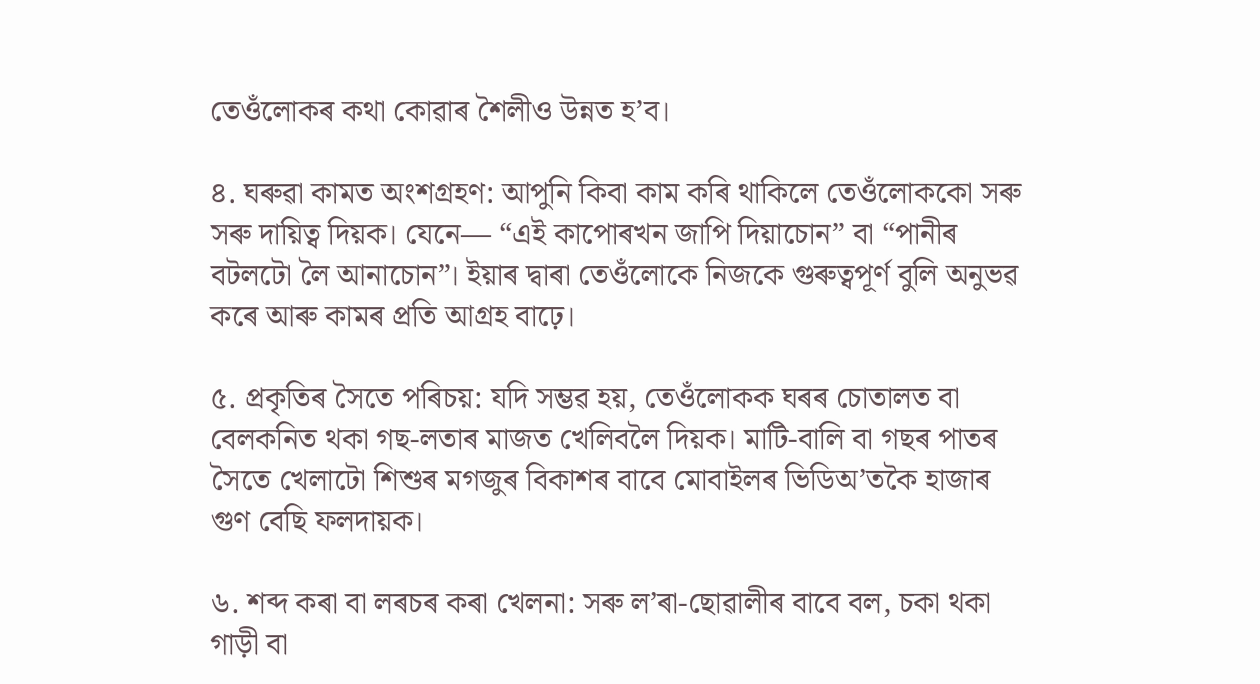তেওঁলোকৰ কথা কোৱাৰ শৈলীও উন্নত হ’ব।

৪. ঘৰুৱা কামত অংশগ্ৰহণ: আপুনি কিবা কাম কৰি থাকিলে তেওঁলোককো সৰু সৰু দায়িত্ব দিয়ক। যেনে— “এই কাপোৰখন জাপি দিয়াচোন” বা “পানীৰ বটলটো লৈ আনাচোন”। ইয়াৰ দ্বাৰা তেওঁলোকে নিজকে গুৰুত্বপূৰ্ণ বুলি অনুভৱ কৰে আৰু কামৰ প্ৰতি আগ্ৰহ বাঢ়ে।

৫. প্ৰকৃতিৰ সৈতে পৰিচয়: যদি সম্ভৱ হয়, তেওঁলোকক ঘৰৰ চোতালত বা বেলকনিত থকা গছ-লতাৰ মাজত খেলিবলৈ দিয়ক। মাটি-বালি বা গছৰ পাতৰ সৈতে খেলাটো শিশুৰ মগজুৰ বিকাশৰ বাবে মোবাইলৰ ভিডিঅ’তকৈ হাজাৰ গুণ বেছি ফলদায়ক।

৬. শব্দ কৰা বা লৰচৰ কৰা খেলনা: সৰু ল’ৰা-ছোৱালীৰ বাবে বল, চকা থকা গাড়ী বা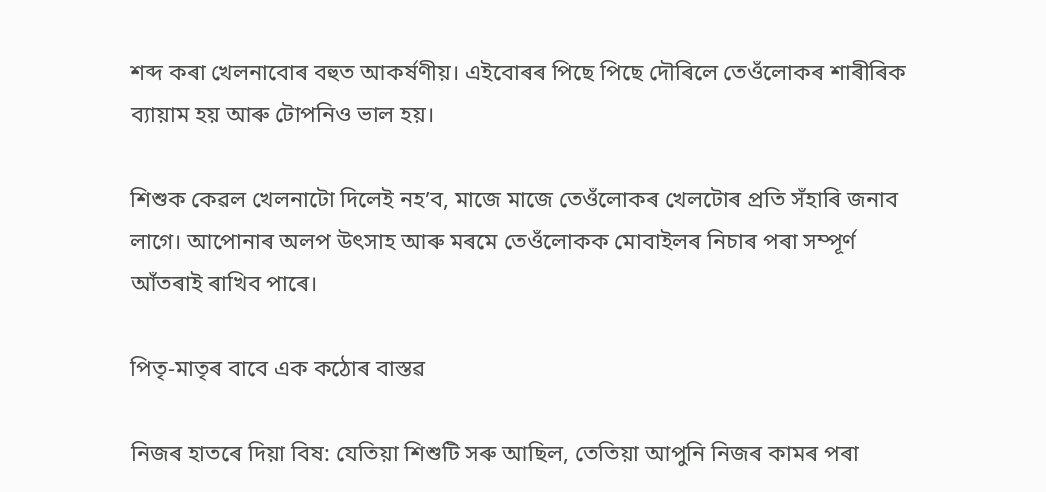শব্দ কৰা খেলনাবোৰ বহুত আকৰ্ষণীয়। এইবোৰৰ পিছে পিছে দৌৰিলে তেওঁলোকৰ শাৰীৰিক ব্যায়াম হয় আৰু টোপনিও ভাল হয়।

শিশুক কেৱল খেলনাটো দিলেই নহ’ব, মাজে মাজে তেওঁলোকৰ খেলটোৰ প্ৰতি সঁহাৰি জনাব লাগে। আপোনাৰ অলপ উৎসাহ আৰু মৰমে তেওঁলোকক মোবাইলৰ নিচাৰ পৰা সম্পূৰ্ণ আঁতৰাই ৰাখিব পাৰে।

পিতৃ-মাতৃৰ বাবে এক কঠোৰ বাস্তৱ

নিজৰ হাতৰে দিয়া বিষ: যেতিয়া শিশুটি সৰু আছিল, তেতিয়া আপুনি নিজৰ কামৰ পৰা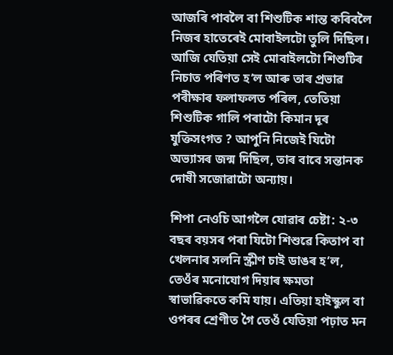আজৰি পাবলৈ বা শিশুটিক শান্ত কৰিবলৈ নিজৰ হাতেৰেই মোবাইলটো তুলি দিছিল। আজি যেতিয়া সেই মোবাইলটো শিশুটিৰ নিচাত পৰিণত হ’ল আৰু তাৰ প্ৰভাৱ পৰীক্ষাৰ ফলাফলত পৰিল, তেতিয়া শিশুটিক গালি পৰাটো কিমান দূৰ যুক্তিসংগত ? আপুনি নিজেই যিটো অভ্যাসৰ জন্ম দিছিল, তাৰ বাবে সন্তানক দোষী সজোৱাটো অন্যায়।

শিপা নেওচি আগলৈ যোৱাৰ চেষ্টা: ২-৩ বছৰ বয়সৰ পৰা যিটো শিশুৱে কিতাপ বা খেলনাৰ সলনি স্ক্ৰীণ চাই ডাঙৰ হ’ল, তেওঁৰ মনোযোগ দিয়াৰ ক্ষমতা স্বাভাৱিকতে কমি যায়। এতিয়া হাইস্কুল বা ওপৰৰ শ্ৰেণীত গৈ তেওঁ যেতিয়া পঢ়াত মন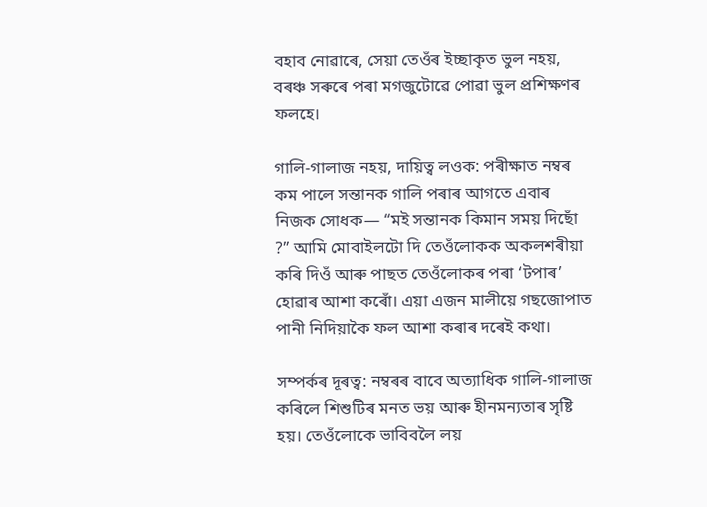বহাব নোৱাৰে, সেয়া তেওঁৰ ইচ্ছাকৃত ভুল নহয়, বৰঞ্চ সৰুৰে পৰা মগজুটোৱে পোৱা ভুল প্ৰশিক্ষণৰ ফলহে।

গালি-গালাজ নহয়, দায়িত্ব লওক: পৰীক্ষাত নম্বৰ কম পালে সন্তানক গালি পৰাৰ আগতে এবাৰ নিজক সোধক— “মই সন্তানক কিমান সময় দিছোঁ ?” আমি মোবাইলটো দি তেওঁলোকক অকলশৰীয়া কৰি দিওঁ আৰু পাছত তেওঁলোকৰ পৰা ‘টপাৰ’ হোৱাৰ আশা কৰোঁ। এয়া এজন মালীয়ে গছজোপাত পানী নিদিয়াকৈ ফল আশা কৰাৰ দৰেই কথা।

সম্পৰ্কৰ দূৰত্ব: নম্বৰৰ বাবে অত্যাধিক গালি-গালাজ কৰিলে শিশুটিৰ মনত ভয় আৰু হীনমন্যতাৰ সৃষ্টি হয়। তেওঁলোকে ভাবিবলৈ লয়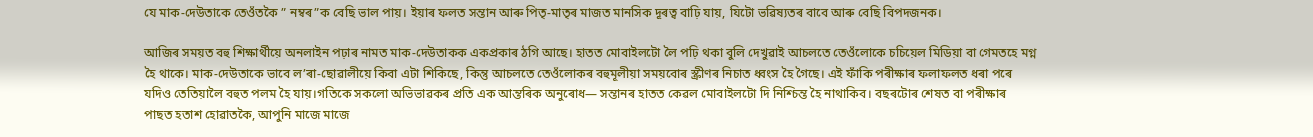যে মাক-দেউতাকে তেওঁতকৈ ” নম্বৰ”ক বেছি ভাল পায়। ইয়াৰ ফলত সন্তান আৰু পিতৃ-মাতৃৰ মাজত মানসিক দূৰত্ব বাঢ়ি যায়, যিটো ভৱিষ্যতৰ বাবে আৰু বেছি বিপদজনক।

আজিৰ সময়ত বহু শিক্ষাৰ্থীয়ে অনলাইন পঢ়াৰ নামত মাক-দেউতাকক একপ্ৰকাৰ ঠগি আছে। হাতত মোবাইলটো লৈ পঢ়ি থকা বুলি দেখুৱাই আচলতে তেওঁলোকে চচিয়েল মিডিয়া বা গেমতহে মগ্ন হৈ থাকে। মাক-দেউতাকে ভাবে ল’ৰা-ছোৱালীয়ে কিবা এটা শিকিছে, কিন্তু আচলতে তেওঁলোকৰ বহুমূলীয়া সময়বোৰ স্ক্ৰীণৰ নিচাত ধ্বংস হৈ গৈছে। এই ফাঁকি পৰীক্ষাৰ ফলাফলত ধৰা পৰে যদিও তেতিয়ালৈ বহুত পলম হৈ যায়।গতিকে সকলো অভিভাৱকৰ প্ৰতি এক আন্তৰিক অনুৰোধ— সন্তানৰ হাতত কেৱল মোবাইলটো দি নিশ্চিন্ত হৈ নাথাকিব। বছৰটোৰ শেষত বা পৰীক্ষাৰ পাছত হতাশ হোৱাতকৈ, আপুনি মাজে মাজে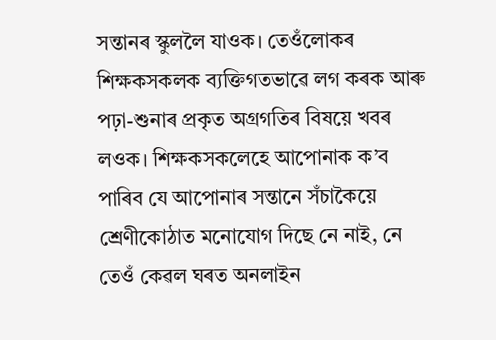সন্তানৰ স্কুললৈ যাওক। তেওঁলোকৰ শিক্ষকসকলক ব্যক্তিগতভাৱে লগ কৰক আৰু পঢ়া-শুনাৰ প্ৰকৃত অগ্ৰগতিৰ বিষয়ে খবৰ লওক। শিক্ষকসকলেহে আপোনাক ক’ব পাৰিব যে আপোনাৰ সন্তানে সঁচাকৈয়ে শ্ৰেণীকোঠাত মনোযোগ দিছে নে নাই, নে তেওঁ কেৱল ঘৰত অনলাইন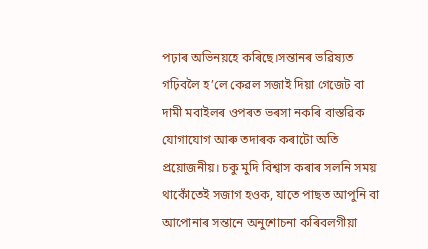পঢ়াৰ অভিনয়হে কৰিছে।সন্তানৰ ভৱিষ্যত গঢ়িবলৈ হ’লে কেৱল সজাই দিয়া গেজেট বা দামী মবাইলৰ ওপৰত ভৰসা নকৰি বাস্তৱিক যোগাযোগ আৰু তদাৰক কৰাটো অতি প্ৰয়োজনীয়। চকু মুদি বিশ্বাস কৰাৰ সলনি সময় থাকোঁতেই সজাগ হওক, যাতে পাছত আপুনি বা আপোনাৰ সন্তানে অনুশোচনা কৰিবলগীয়া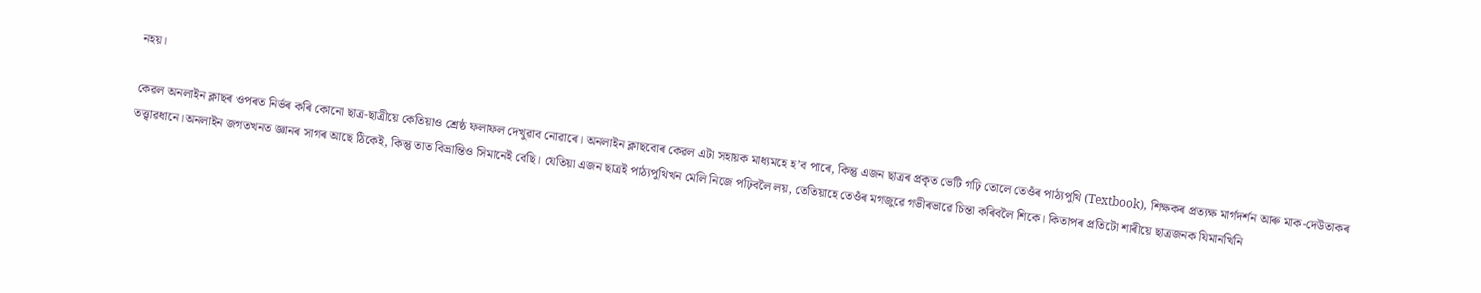নহয়।

কেৱল অনলাইন ক্লাছৰ ওপৰত নিৰ্ভৰ কৰি কোনো ছাত্ৰ-ছাত্ৰীয়ে কেতিয়াও শ্ৰেষ্ঠ ফলাফল দেখুৱাব নোৱাৰে। অনলাইন ক্লাছবোৰ কেৱল এটা সহায়ক মাধ্যমহে হ’ব পাৰে, কিন্তু এজন ছাত্ৰৰ প্ৰকৃত ভেটি গঢ়ি তোলে তেওঁৰ পাঠ্যপুথি (Textbook), শিক্ষকৰ প্ৰত্যক্ষ মাৰ্গদৰ্শন আৰু মাক-দেউতাকৰ তত্ত্বাৱধানে।অনলাইন জগতখনত জ্ঞানৰ সাগৰ আছে ঠিকেই, কিন্তু তাত বিভ্ৰান্তিও সিমানেই বেছি। যেতিয়া এজন ছাত্ৰই পাঠ্যপুথিখন মেলি নিজে পঢ়িবলৈ লয়, তেতিয়াহে তেওঁৰ মগজুৱে গভীৰভাৱে চিন্তা কৰিবলৈ শিকে। কিতাপৰ প্ৰতিটো শাৰীয়ে ছাত্ৰজনক যিমানখিনি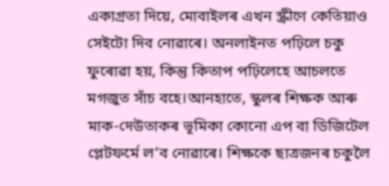একাগ্ৰতা দিয়ে, মোবাইলৰ এখন স্ক্ৰীণে কেতিয়াও সেইটো দিব নোৱাৰে। অনলাইনত পঢ়িলে চকু ফুৰোৱা হয়, কিন্তু কিতাপ পঢ়িলেহে আচলতে মগজুত সাঁচ বহে।আনহাতে, স্কুলৰ শিক্ষক আৰু মাক-দেউতাকৰ ভূমিকা কোনো এপ বা ডিজিটেল প্লেটফৰ্মে ল’ব নোৱাৰে। শিক্ষকে ছাত্ৰজনৰ চকুলৈ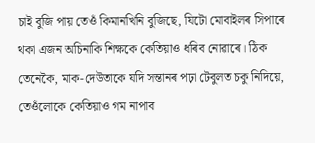চাই বুজি পায় তেওঁ কিমানখিনি বুজিছে, যিটো মোবাইলৰ সিপাৰে থকা এজন অচিনাকি শিক্ষকে কেতিয়াও ধৰিব নোৱাৰে। ঠিক তেনেকৈ, মাক-দেউতাকে যদি সন্তানৰ পঢ়া টেবুলত চকু নিদিয়ে, তেওঁলোকে কেতিয়াও গম নাপাব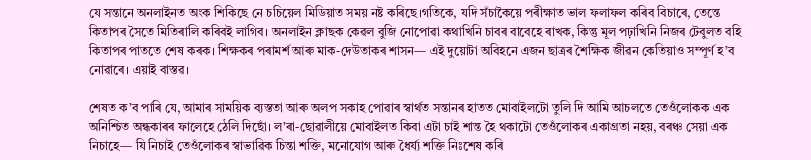যে সন্তানে অনলাইনত অংক শিকিছে নে চচিয়েল মিডিয়াত সময় নষ্ট কৰিছে।গতিকে, যদি সঁচাকৈয়ে পৰীক্ষাত ভাল ফলাফল কৰিব বিচাৰে, তেন্তে কিতাপৰ সৈতে মিতিৰালি কৰিবই লাগিব। অনলাইন ক্লাছক কেৱল বুজি নোপোৱা কথাখিনি চাবৰ বাবেহে ৰাখক, কিন্তু মূল পঢ়াখিনি নিজৰ টেবুলত বহি কিতাপৰ পাততে শেষ কৰক। শিক্ষকৰ পৰামৰ্শ আৰু মাক-দেউতাকৰ শাসন— এই দুয়োটা অবিহনে এজন ছাত্ৰৰ শৈক্ষিক জীৱন কেতিয়াও সম্পূৰ্ণ হ’ব নোৱাৰে। এয়াই বাস্তৱ।

শেষত ক’ব পাৰি যে, আমাৰ সাময়িক ব্যস্ততা আৰু অলপ সকাহ পোৱাৰ স্বাৰ্থত সন্তানৰ হাতত মোবাইলটো তুলি দি আমি আচলতে তেওঁলোকক এক অনিশ্চিত অন্ধকাৰৰ ফালেহে ঠেলি দিছোঁ। ল’ৰা-ছোৱালীয়ে মোবাইলত কিবা এটা চাই শান্ত হৈ থকাটো তেওঁলোকৰ একাগ্ৰতা নহয়, বৰঞ্চ সেয়া এক নিচাহে— যি নিচাই তেওঁলোকৰ স্বাভাৱিক চিন্তা শক্তি, মনোযোগ আৰু ধৈৰ্য্য শক্তি নিঃশেষ কৰি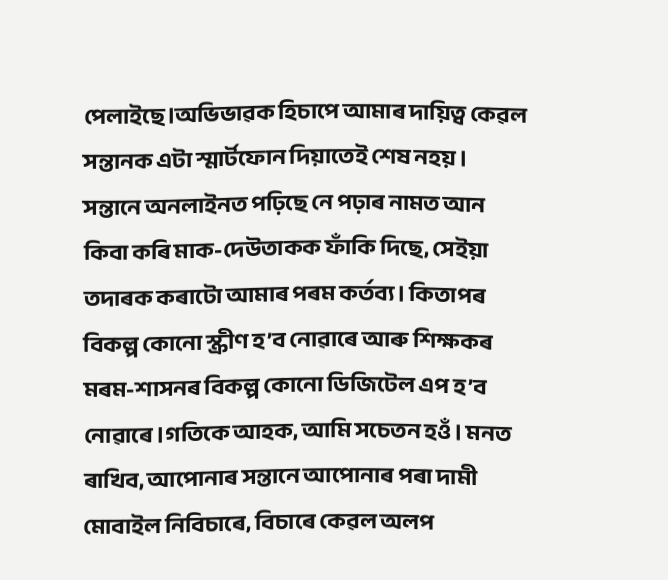পেলাইছে।অভিভাৱক হিচাপে আমাৰ দায়িত্ব কেৱল সন্তানক এটা স্মার্টফোন দিয়াতেই শেষ নহয়। সন্তানে অনলাইনত পঢ়িছে নে পঢ়াৰ নামত আন কিবা কৰি মাক-দেউতাকক ফাঁকি দিছে, সেইয়া তদাৰক কৰাটো আমাৰ পৰম কৰ্তব্য। কিতাপৰ বিকল্প কোনো স্ক্ৰীণ হ’ব নোৱাৰে আৰু শিক্ষকৰ মৰম-শাসনৰ বিকল্প কোনো ডিজিটেল এপ হ’ব নোৱাৰে।গতিকে আহক, আমি সচেতন হওঁ। মনত ৰাখিব, আপোনাৰ সন্তানে আপোনাৰ পৰা দামী মোবাইল নিবিচাৰে, বিচাৰে কেৱল অলপ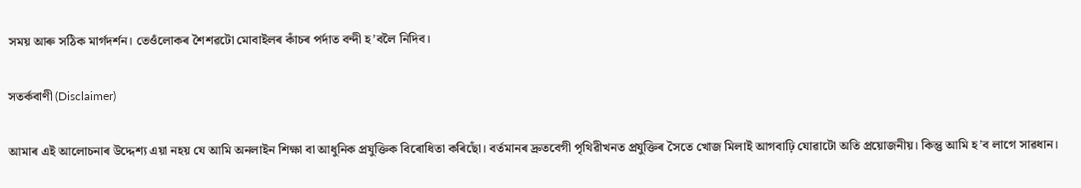সময় আৰু সঠিক মাৰ্গদৰ্শন। তেওঁলোকৰ শৈশৱটো মোবাইলৰ কাঁচৰ পৰ্দাত বন্দী হ’বলৈ নিদিব।

সতৰ্কবাণী (Disclaimer)

আমাৰ এই আলোচনাৰ উদ্দেশ্য এয়া নহয় যে আমি অনলাইন শিক্ষা বা আধুনিক প্ৰযুক্তিক বিৰোধিতা কৰিছোঁ। বৰ্তমানৰ দ্ৰুতবেগী পৃথিৱীখনত প্ৰযুক্তিৰ সৈতে খোজ মিলাই আগবাঢ়ি যোৱাটো অতি প্ৰয়োজনীয়। কিন্তু আমি হ’ব লাগে সাৱধান।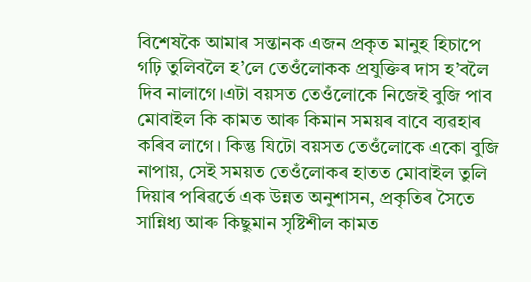বিশেষকৈ আমাৰ সন্তানক এজন প্ৰকৃত মানুহ হিচাপে গঢ়ি তুলিবলৈ হ’লে তেওঁলোকক প্ৰযুক্তিৰ দাস হ’বলৈ দিব নালাগে।এটা বয়সত তেওঁলোকে নিজেই বুজি পাব মোবাইল কি কামত আৰু কিমান সময়ৰ বাবে ব্যৱহাৰ কৰিব লাগে। কিন্তু যিটো বয়সত তেওঁলোকে একো বুজি নাপায়, সেই সময়ত তেওঁলোকৰ হাতত মোবাইল তুলি দিয়াৰ পৰিৱৰ্তে এক উন্নত অনুশাসন, প্ৰকৃতিৰ সৈতে সান্নিধ্য আৰু কিছুমান সৃষ্টিশীল কামত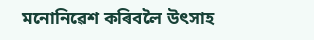মনোনিৱেশ কৰিবলৈ উৎসাহ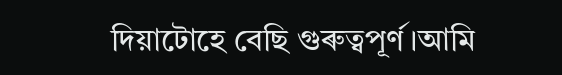দিয়াটোহে বেছি গুৰুত্বপূৰ্ণ।আমি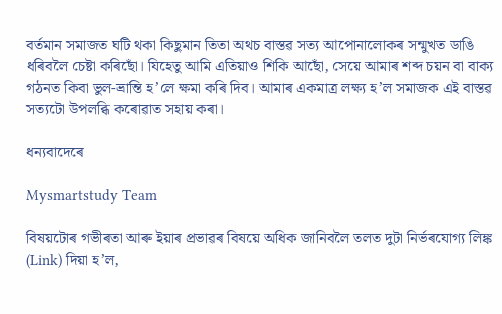বৰ্তমান সমাজত ঘটি থকা কিছুমান তিতা অথচ বাস্তৱ সত্য আপোনালোকৰ সন্মুখত ডাঙি ধৰিবলৈ চেষ্টা কৰিছোঁ। যিহেতু আমি এতিয়াও শিকি আছোঁ, সেয়ে আমাৰ শব্দ চয়ন বা বাক্য গঠনত কিবা ভুল-ভ্ৰান্তি হ’লে ক্ষমা কৰি দিব। আমাৰ একমাত্ৰ লক্ষ্য হ’ল সমাজক এই বাস্তৱ সত্যটো উপলব্ধি কৰোৱাত সহায় কৰা।

ধন্যবাদেৰে

Mysmartstudy Team

বিষয়টোৰ গভীৰতা আৰু ইয়াৰ প্ৰভাৱৰ বিষয়ে অধিক জানিবলৈ তলত দুটা নিৰ্ভৰযোগ্য লিঙ্ক (Link) দিয়া হ’ল,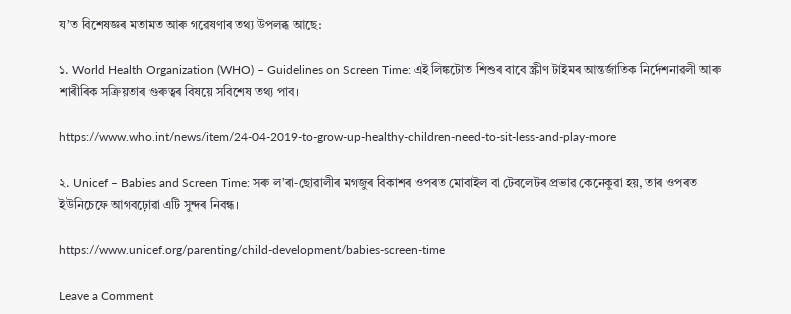য’ত বিশেষজ্ঞৰ মতামত আৰু গৱেষণাৰ তথ্য উপলব্ধ আছে:

১. World Health Organization (WHO) – Guidelines on Screen Time: এই লিঙ্কটোত শিশুৰ বাবে স্ক্ৰীণ টাইমৰ আন্তৰ্জাতিক নিৰ্দেশনাৱলী আৰু শাৰীৰিক সক্ৰিয়তাৰ গুৰুত্বৰ বিষয়ে সবিশেষ তথ্য পাব।

https://www.who.int/news/item/24-04-2019-to-grow-up-healthy-children-need-to-sit-less-and-play-more

২. Unicef – Babies and Screen Time: সৰু ল’ৰা-ছোৱালীৰ মগজুৰ বিকাশৰ ওপৰত মোবাইল বা টেবলেটৰ প্ৰভাৱ কেনেকুৱা হয়, তাৰ ওপৰত ইউনিচেফে আগবঢ়োৱা এটি সুন্দৰ নিবন্ধ।

https://www.unicef.org/parenting/child-development/babies-screen-time

Leave a Comment